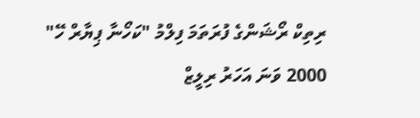ރިތިކް ރޯޝަންގެ ފުރަތަމަ ފިލްމު "ކަހޯނާ ޕިޔާރް ހޭ" 2000 ވަނަ އަހަރު ރިލީޒް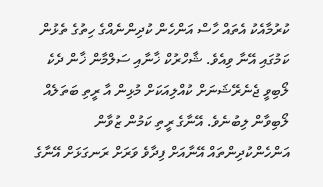ކުރުމާއެކު އެތައް ހާސް އަންހެން ކުދިންނެއްގެ ހިތުގެ ތެޅުން ކަމުގައި އޭނާ ވިއެވެ. ޝާހްރުކް ޚާނާއި ސަލްމާން ޚާން ދެކެ ލޯބިވީ ޖެނެރޭޝަނަށް ކުއްލިއަކަށް މުޅިން އާ ރީތި ބަތަލެއް ލޯބިވާން ލިބުނެވެ. އޭނާގެ ރީތި ކަމުން ޒުވާން އަންހެންކުދިންތައް އޭނާއަށް ފިދާވެ ވަރަށް ރަނގަޅަށް އޭނާގެ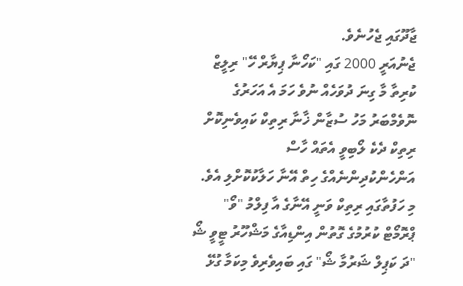ޖާދޫގައި ޖެހުނެވެ.
ޖެނުއަރީ 2000 ގައި "ކަހޯނާ ޕިޔާރް ހޭ" ރިލީޒް ކުރިތާ މާ ގިނަ ދުވަހެއް ނުވެ ހަމަ އެ އަހަރުގެ ނޮވެމްބަރު މަހު ސުޒާން ޚާނާ ރިތިކް ކައިވެނިކޮށް ރިތިކް ދެކެ ލޯބިވީ އެތައް ހާސް އަންހެންކުދިންނެއްގެ ހިތް އޭނާ ހަލާކުކޮށްލި އެވެ.
މި ހަފުތާގައި ރިތިކް ވަނީ އޭނާގެ އާ ފިލްމު "ވޯ" ޕްރޮމޯޓް ކުރުމުގެ ގޮތުން އިންޑިއާގެ މަޝްހޫރު ޓީވީ ޝޯ "ދަ ކަޕިލް ޝަރުމާ ޝޯ" ގައި ބައިވެރިވެ މިކަމާ ގުޅޭ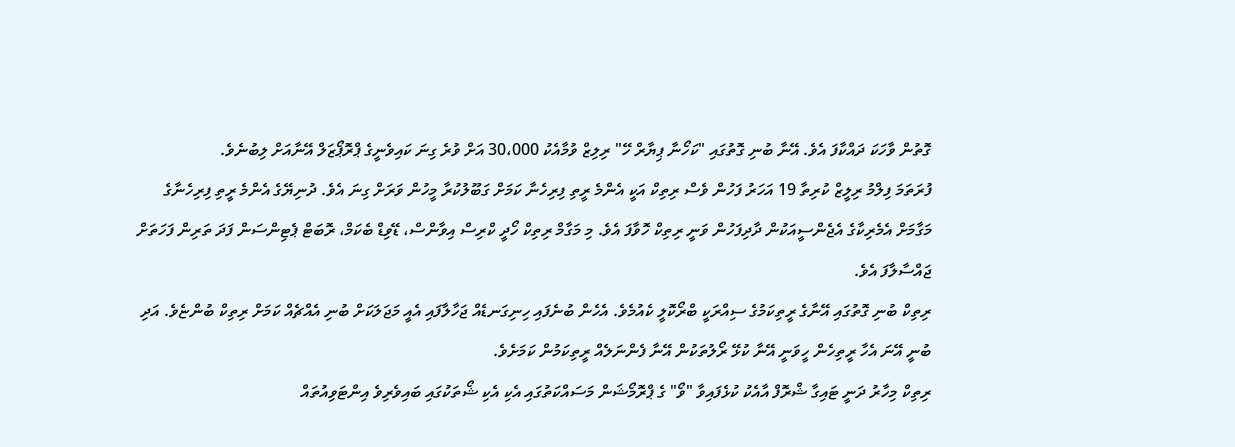ގޮތުން ވާހަކަ ދައްކާފަ އެވެ. އޭނާ ބުނި ގޮތުގައި "ކަހޯނާ ޕިޔާރް ހޭ" ރިލިޒް ވުމާއެކު 30،000 އަށް ވުރެ ގިނަ ކައިވެނީގެ ޕްރޮޕޯޒަލް އޭނާއަށް ލިބުނެވެ.
ފުރަތަމަ ފިލްމު ރިލީޒް ކުރިތާ 19 އަހަރު ފަހުން ވެސް ރިތިކް އަކީ އެންމެ ރީތި ފިރިހެނާ ކަމަށް ގަބޫލުކުރާ މީހުން ވަރަށް ގިނަ އެވެ. ދުނިޔޭގެ އެންމެ ރީތި ފިރިހެނާގެ މަގާމަށް އެމެރިކާގެ އެޖެންސީއަކުން ދާދިފަހުން ވަނީ ރިތިކް ހޮވާފަ އެވެ. މި މަގާމް ރިތިކް ހޯދީ ކްރިސް އިވާންސް، ޑޭވިޑް ބެކަމް، ރޮބަޓް ޕެޓިންސަން ފަދަ ތަރިން ފަހަތަށް ޖައްސާލާފަ އެވެ.
ރިތިކް ބުނި ގޮތުގައި އޭނާގެ ރީތިކަމުގެ ސިއްރަކީ ބްރޯކޮލީ ކެއުމެވެ. އެހެން ބުނެފައި ހިނިގަނޑެއް ޖަހާލާފައި އެއީ މަޖަލަކަށް ބުނި އެއްޗެއް ކަމަށް ރިތިކް ބުންޏެވެ. އަދި ބުނީ އޭނަ އެހާ ރީތިހެން ހީވަނީ އޭނާ ކުޅޭ ރޯލުތަކުން އޭނާ ފެންނަލެއް ރީތިކަމުން ކަމަށެވެ.
ރިތިކް މިހާރު ދަނީ ޓައިގާ ޝްރޮފް އާއެކު ކުޅެފައިވާ "ވޯ" ގެ ޕްރޮމޯޝަން މަސައްކަތުގައި އެކި އެކި ޝޯތަކުގައި ބައިވެރިވެ އިންޓަވިއުތައް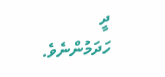ދީ ހަދަމުންނެވެ.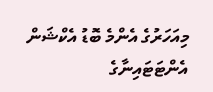މިއަހަރުގެ އެންމެ ބޮޑު އެކްޝަން އެންޓަޓައިނާގެ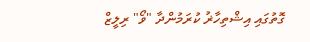ގޮތުގައި އިޝްތިހާޜު ކުރަމުންދާ "ވޯ" ރިލީޒް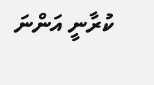ކުރާނީ އަންނަ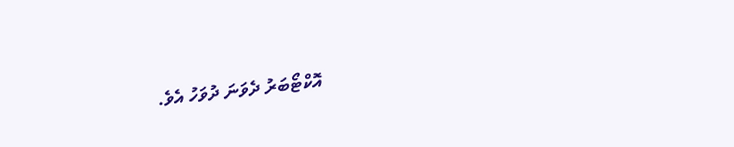އޮކްޓޯބަރު ދެވަނަ ދުވަހު އެވެ.